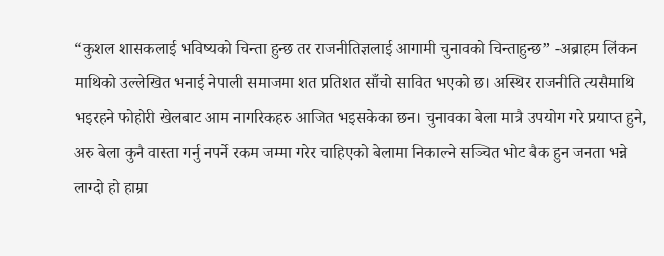“कुशल शासकलाई भविष्यको चिन्ता हुन्छ तर राजनीतिज्ञलाई आगामी चुनावको चिन्ताहुन्छ” -अब्राहम लिंकन माथिको उल्लेखित भनाई नेपाली समाजमा शत प्रतिशत साँचो सावित भएको छ। अस्थिर राजनीति त्यसैमाथि भइरहने फोहोरी खेलबाट आम नागरिकहरु आजित भइसकेका छन। चुनावका बेला मात्रै उपयोग गरे प्रयाप्त हुने, अरु बेला कुनै वास्ता गर्नु नपर्ने रकम जम्मा गरेर चाहिएको बेलामा निकाल्ने सञ्चित भोट बैक हुन जनता भन्ने लाग्दो हो हाम्रा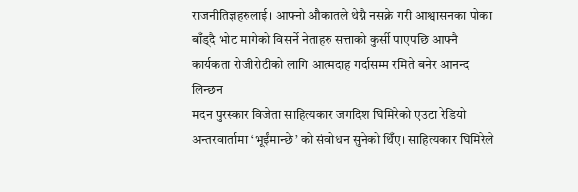राजनीतिज्ञहरुलाई। आफ्नो औकातले थेग्नै नसक्ने गरी आश्वासनका पोका बाँड्दै भोट मागेको विसर्ने नेताहरु सत्ताको कुर्सी पाएपछि आफ्नै कार्यकता रोजीरोटीको लागि आत्मदाह गर्दासम्म रमिते बनेर आनन्द लिन्छन
मदन पुरस्कार विजेता साहित्यकार जगदिश घिमिरेको एउटा रेडियो अन्तरवार्तामा ‘भूईंमान्छे’ को संवोधन सुनेको थिँए। साहित्यकार घिमिरेले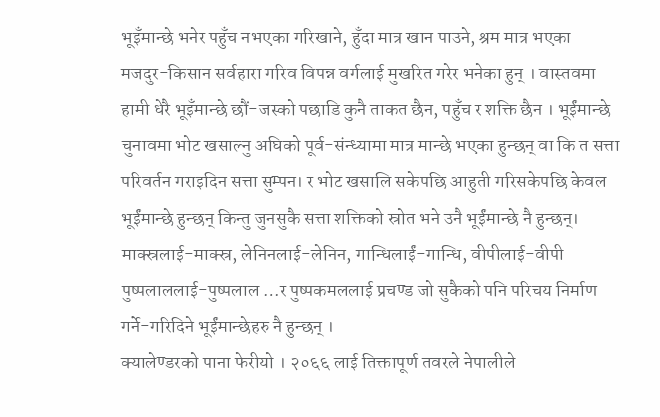भूइँमान्छे भनेर पहुँच नभएका गरिखाने, हुँदा मात्र खान पाउने, श्रम मात्र भएका मजदुर-किसान सर्वहारा गरिव विपन्न वर्गलाई मुखरित गरेर भनेका हुन् । वास्तवमा हामी धेरै भूइँमान्छे छौं-जस्को पछाडि कुनै ताकत छैन, पहुँच र शक्ति छैन । भूईंमान्छे चुनावमा भोट खसाल्नु अघिको पूर्व-संन्ध्यामा मात्र मान्छे भएका हुन्छन् वा कि त सत्ता परिवर्तन गराइदिन सत्ता सुम्पन। र भोट खसालि सकेपछि आहुती गरिसकेपछि केवल भूईंमान्छे हुन्छन् किन्तु जुनसुकै सत्ता शक्तिको स्रोत भने उनै भूईंमान्छे नै हुन्छन्। माक्स्रलाई-माक्स्र, लेनिनलाई-लेनिन, गान्धिलाईं-गान्धि, वीपीलाई-वीपी पुष्पलाललाई-पुष्पलाल …र पुष्पकमललाई प्रचण्ड जो सुकैको पनि परिचय निर्माण गर्ने-गरिदिने भूईंमान्छेहरु नै हुन्छन् ।
क्यालेण्डरको पाना फेरीयो । २०६६ लाई तिक्तापूर्ण तवरले नेपालीले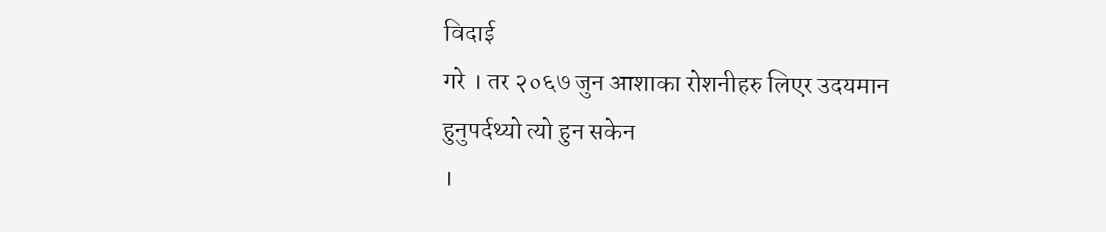विदाई
गरे । तर २०६७ जुन आशाका रोशनीहरु लिएर उदयमान हुनुपर्दथ्यो त्यो हुन सकेन
।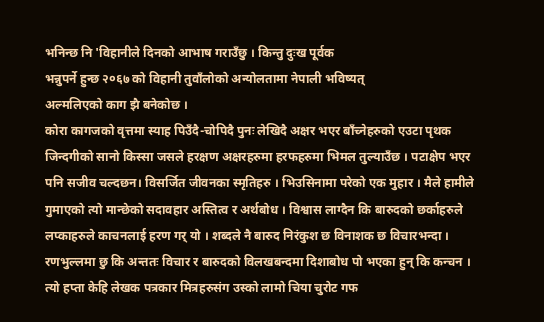भनिन्छ नि 'विहानीले दिनको आभाष गराउँछु । किन्तु दुःख पूर्वक
भन्नुपर्ने हुन्छ २०६७ को विहानी तुवाँलोको अन्योलतामा नेपाली भविष्यत्
अल्मलिएको काग झै बनेकोछ ।
कोरा कागजको वृत्तमा स्याह पिउँदै-चोपिदै पुनः लेखिदै अक्षर भएर बाँच्नेहरुको एउटा पृथक जिन्दगीको सानो किस्सा जसले हरक्षण अक्षरहरुमा हरफहरुमा भिमल तुल्याउँछ । पटाक्षेप भएर पनि सजीव चल्दछन। विसर्जित जीवनका स्मृतिहरु । भिउसिनामा परेको एक मुहार । मैले हामीले गुमाएको त्यो मान्छेको सदावहार अस्तित्व र अर्थबोध । विश्वास लाग्दैन कि बारुदको छर्काहरुले लप्काहरुले काचनलाई हरण गर् यो । शब्दले नै बारुद निरंकुश छ विनाशक छ विचारभन्दा । रणभुल्लमा छु कि अन्ततः विचार र बारुदको विलखबन्दमा दिशाबोध पो भएका हुन् कि कन्चन ।
त्यो हप्ता केहि लेखक पत्रकार मित्रहरुसंग उस्को लामो चिया चुरोट गफ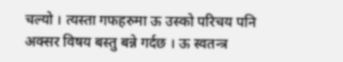चल्यो । त्यस्ता गफहरुमा ऊ उस्को परिचय पनि अक्सर विषय बस्तु बन्ने गर्दछ । ऊ स्वतन्त्र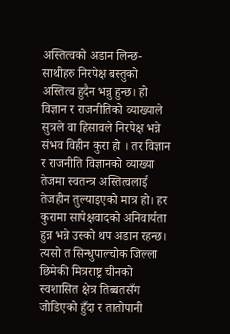अस्तित्वको अडान लिन्छ- साथीहरु निरपेक्ष बस्तुको अस्तित्व हुदैन भन्नु हुन्छ। हो विज्ञान र राजनीतिको व्याख्याले सुत्रले वा हिसावले निरपेक्ष भन्ने संभव विहीन कुरा हो । तर विज्ञान र राजनीति विज्ञानको व्याख्या तेजमा स्वतन्त्र अस्तित्वलाई तेजहीन तुल्याइएको मात्र हो। हर कुरामा सापेक्षवादको अनिवार्यता हुन्न भन्ने उस्को थप अडान रहन्छ।
त्यसो त सिन्धुपाल्चोक जिल्ला छिमेकी मित्रराष्ट्र चीनको स्वशासित क्षेत्र तिब्बतसँग जोडिएको हुँदा र तातोपानी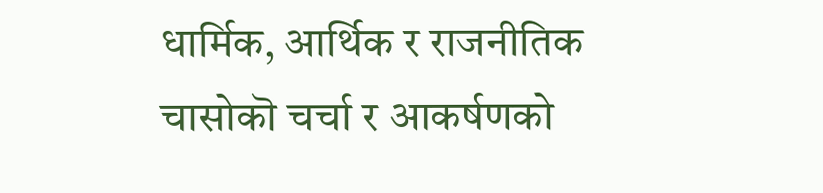धार्मिक, आर्थिक र राजनीतिक चासोकॊ चर्चा र आकर्षणको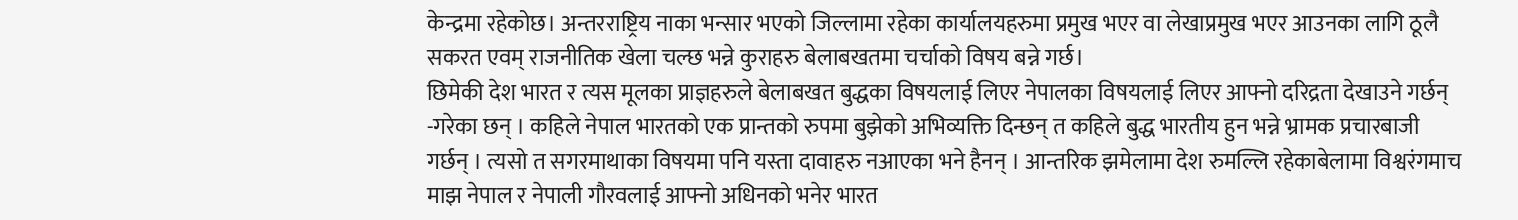केन्द्रमा रहेकोछ। अन्तरराष्ट्रिय नाका भन्सार भएको जिल्लामा रहेका कार्यालयहरुमा प्रमुख भएर वा लेखाप्रमुख भएर आउनका लागि ठूलै सकरत एवम् राजनीतिक खेला चल्छ भन्ने कुराहरु बेलाबखतमा चर्चाको विषय बन्ने गर्छ।
छिमेकी देश भारत र त्यस मूलका प्राज्ञहरुले बेलाबखत बुद्धका विषयलाई लिएर नेपालका विषयलाई लिएर आफ्नो दरिद्रता देखाउने गर्छन् -गरेका छन् । कहिले नेपाल भारतको एक प्रान्तको रुपमा बुझेको अभिव्यक्ति दिन्छन् त कहिले बुद्ध भारतीय हुन भन्ने भ्रामक प्रचारबाजी गर्छन् । त्यसो त सगरमाथाका विषयमा पनि यस्ता दावाहरु नआएका भने हैनन् । आन्तरिक झमेलामा देश रुमल्लि रहेकाबेलामा विश्वरंगमाच माझ नेपाल र नेपाली गौरवलाई आफ्नो अधिनको भनेर भारत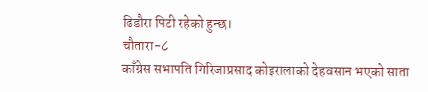ढिडौरा पिटी रहेको हुन्छ।
चौतारा-८
काँग्रेस सभापति गिरिजाप्रसाद कोइरालाको देहवसान भएको साता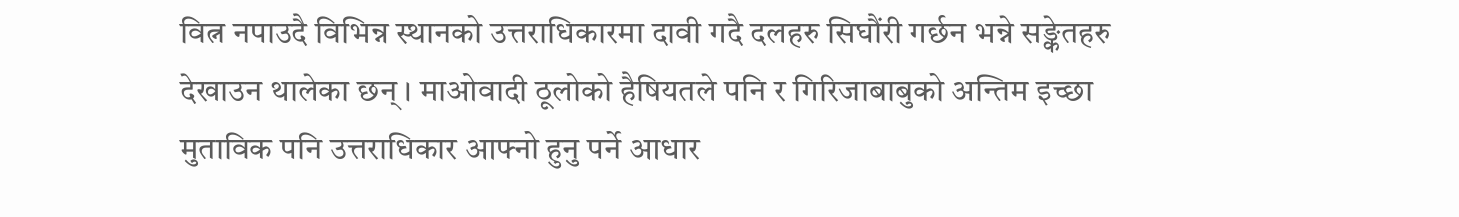वित्न नपाउदै विभिन्न स्थानको उत्तराधिकारमा दावी गदै दलहरु सिघौंरी गर्छन भन्ने सङ्केतहरु देखाउन थालेका छन् । माओवादी ठूलोको हैषियतले पनि र गिरिजाबाबुको अन्तिम इच्छा मुताविक पनि उत्तराधिकार आफ्नो हुनु पर्ने आधार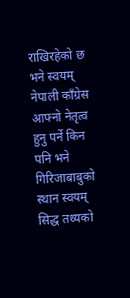राखिरहेको छ भने स्वयम् नेपाली काँग्रेस आफ्नो नेतृत्व हुनु पर्ने किन पनि भने गिरिजाबाबुको स्थान स्वयम् सिद्ध तथ्यको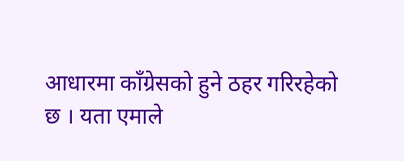आधारमा काँग्रेसको हुने ठहर गरिरहेको छ । यता एमाले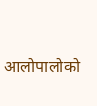आलोपालोको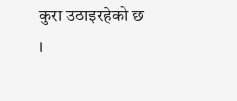कुरा उठाइरहेको छ ।